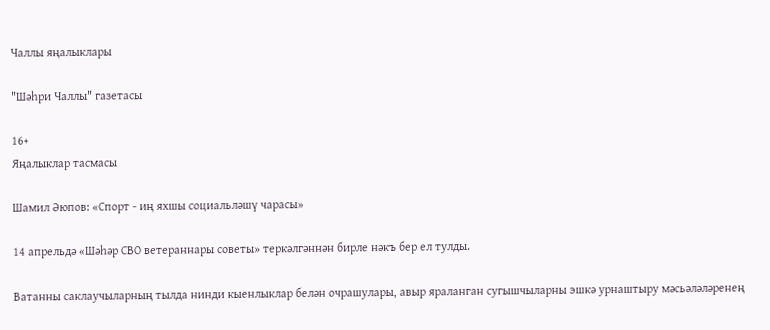Чаллы яңалыклары

"Шәһри Чаллы" газетасы

16+
Яңалыклар тасмасы

Шамил Әюпов: «Спорт - иң яхшы социальләшү чарасы»

14 апрельдә «Шәһәр СВО ветераннары советы» теркәлгәннән бирле нәкъ бер ел тулды.

Ватанны саклаучыларның тылда нинди кыенлыклар белән очрашулары, авыр яраланган сугышчыларны эшкә урнаштыру мәсьәләләренең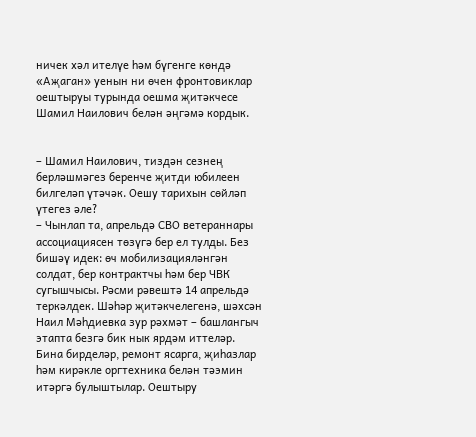ничек хәл ителүе һәм бүгенге көндә «Аҗаган» уенын ни өчен фронтовиклар оештыруы турында оешма җитәкчесе Шамил Наилович белән әңгәмә кордык.


– Шамил Наилович, тиздән сезнең берләшмәгез беренче җитди юбилеен билгеләп үтәчәк. Оешу тарихын сөйләп үтегез әле?
– Чынлап та, апрельдә СВО ветераннары ассоциациясен төзүгә бер ел тулды. Без бишәү идек: өч мобилизацияләнгән солдат, бер контрактчы һәм бер ЧВК сугышчысы. Рәсми рәвештә 14 апрельдә теркәлдек. Шәһәр җитәкчелегенә, шәхсән Наил Мәһдиевка зур рәхмәт – башлангыч этапта безгә бик нык ярдәм иттеләр. Бина бирделәр, ремонт ясарга, җиһазлар һәм кирәкле оргтехника белән тәэмин итәргә булыштылар. Оештыру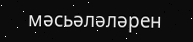мәсьәләләрен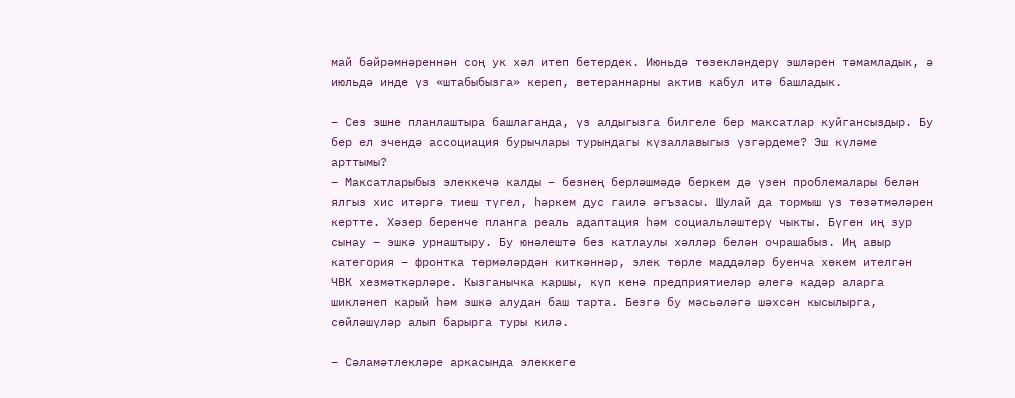май бәйрәмнәреннән соң ук хәл итеп бетердек. Июньдә төзекләндерү эшләрен тәмамладык, ә июльдә инде үз «штабыбызга» кереп, ветераннарны актив кабул итә башладык.

– Сез эшне планлаштыра башлаганда, үз алдыгызга билгеле бер максатлар куйгансыздыр. Бу бер ел эчендә ассоциация бурычлары турындагы күзаллавыгыз үзгәрдеме? Эш күләме арттымы?
– Максатларыбыз элеккечә калды – безнең берләшмәдә беркем дә үзен проблемалары белән ялгыз хис итәргә тиеш түгел, һәркем дус гаилә әгъзасы. Шулай да тормыш үз төзәтмәләрен кертте. Хәзер беренче планга реаль адаптация һәм социальләштерү чыкты. Бүген иң зур сынау – эшкә урнаштыру. Бу юнәлештә без катлаулы хәлләр белән очрашабыз. Иң авыр категория – фронтка төрмәләрдән киткәннәр, элек төрле маддәләр буенча хөкем ителгән ЧВК хезмәткәрләре. Кызганычка каршы, күп кенә предприятиеләр әлегә кадәр аларга шикләнеп карый һәм эшкә алудан баш тарта. Безгә бу мәсьәләгә шәхсән кысылырга, сөйләшүләр алып барырга туры килә.

– Сәламәтлекләре аркасында элеккеге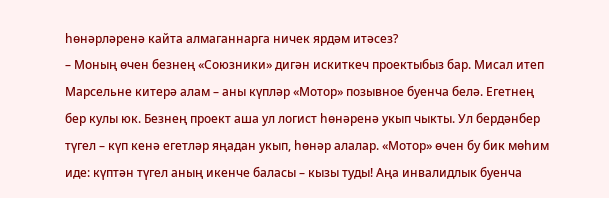һөнәрләренә кайта алмаганнарга ничек ярдәм итәсез?
– Моның өчен безнең «Союзники» дигән искиткеч проектыбыз бар. Мисал итеп Марсельне китерә алам – аны күпләр «Мотор» позывное буенча белә. Егетнең бер кулы юк. Безнең проект аша ул логист һөнәренә укып чыкты. Ул бердәнбер түгел – күп кенә егетләр яңадан укып, һөнәр алалар. «Мотор» өчен бу бик мөһим иде: күптән түгел аның икенче баласы – кызы туды! Аңа инвалидлык буенча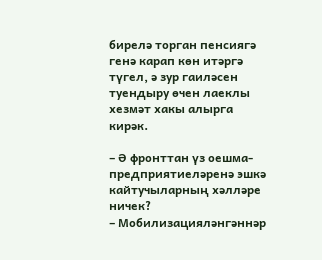бирелә торган пенсиягә генә карап көн итәргә түгел, ә зур гаиләсен туендыру өчен лаеклы хезмәт хакы алырга кирәк.

– Ә фронттан үз оешма-предприятиеләренә эшкә кайтучыларның хәлләре ничек?
– Мобилизацияләнгәннәр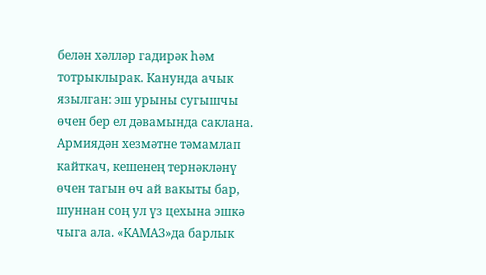белән хәлләр гадирәк һәм тотрыклырак. Канунда ачык язылган: эш урыны сугышчы өчен бер ел дәвамында саклана. Армиядән хезмәтне тәмамлап кайткач, кешенең тернәкләнү өчен тагын өч ай вакыты бар, шуннан соң ул үз цехына эшкә чыга ала. «КАМАЗ»да барлык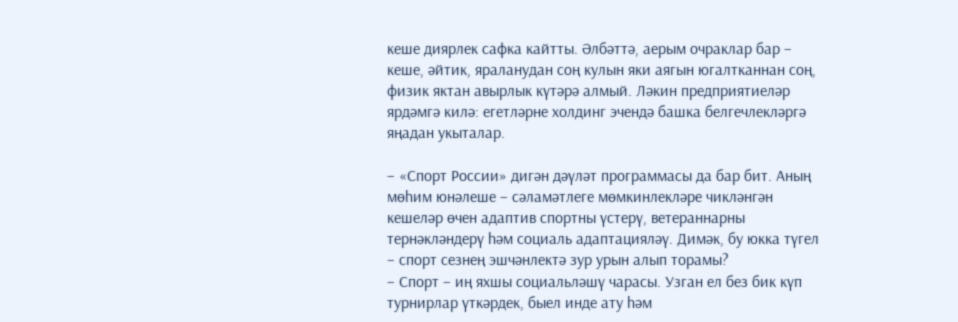кеше диярлек сафка кайтты. Әлбәттә, аерым очраклар бар – кеше, әйтик, яраланудан соң кулын яки аягын югалтканнан соң, физик яктан авырлык күтәрә алмый. Ләкин предприятиеләр ярдәмгә килә: егетләрне холдинг эчендә башка белгечлекләргә яңадан укыталар.

– «Спорт России» дигән дәүләт программасы да бар бит. Аның мөһим юнәлеше – сәламәтлеге мөмкинлекләре чикләнгән кешеләр өчен адаптив спортны үстерү, ветераннарны тернәкләндерү һәм социаль адаптацияләү. Димәк, бу юкка түгел – спорт сезнең эшчәнлектә зур урын алып торамы?
– Спорт – иң яхшы социальләшү чарасы. Узган ел без бик күп турнирлар үткәрдек, быел инде ату һәм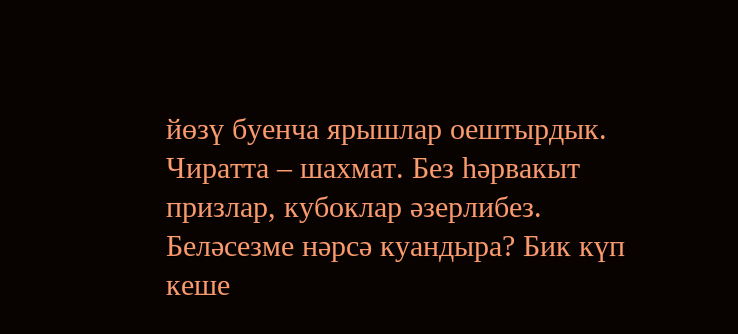йөзү буенча ярышлар оештырдык. Чиратта – шахмат. Без һәрвакыт призлар, кубоклар әзерлибез. Беләсезме нәрсә куандыра? Бик күп кеше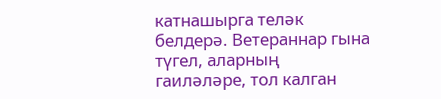катнашырга теләк белдерә. Ветераннар гына түгел, аларның гаиләләре, тол калган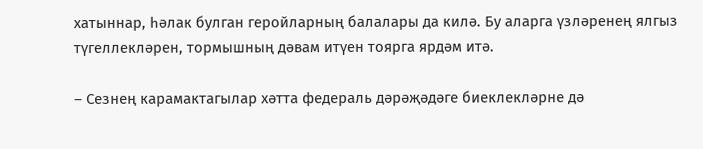хатыннар, һәлак булган геройларның балалары да килә. Бу аларга үзләренең ялгыз түгеллекләрен, тормышның дәвам итүен тоярга ярдәм итә.

– Сезнең карамактагылар хәтта федераль дәрәҗәдәге биеклекләрне дә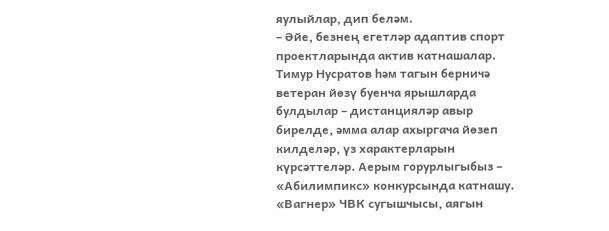яулыйлар, дип беләм.
– Әйе, безнең егетләр адаптив спорт проектларында актив катнашалар. Тимур Нусратов һәм тагын берничә ветеран йөзү буенча ярышларда булдылар – дистанцияләр авыр бирелде, әмма алар ахыргача йөзеп килделәр, үз характерларын күрсәттеләр. Аерым горурлыгыбыз – «Абилимпикс» конкурсында катнашу. «Вагнер» ЧВК сугышчысы, аягын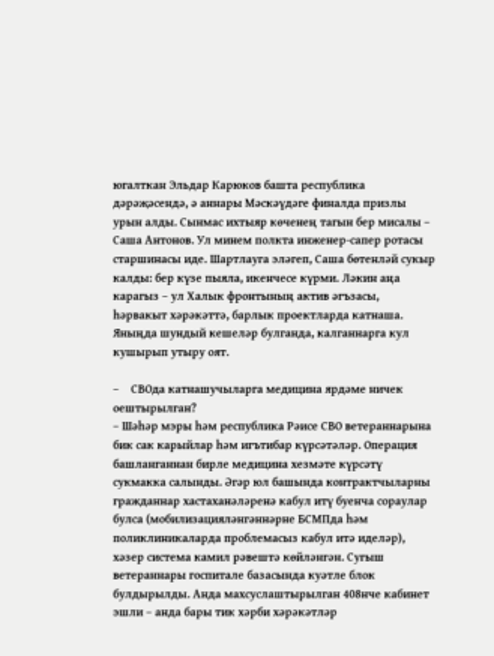югалткан Эльдар Карюков башта республика дәрәҗәсендә, ә аннары Мәскәүдәге финалда призлы урын алды. Сынмас ихтыяр көченең тагын бер мисалы – Саша Антонов. Ул минем полкта инженер-сапер ротасы старшинасы иде. Шартлауга эләгеп, Саша бөтенләй сукыр калды: бер күзе пыяла, икенчесе күрми. Ләкин аңа карагыз – ул Халык фронтының актив әгъзасы, һәрвакыт хәрәкәттә, барлык проектларда катнаша. Яныңда шундый кешеләр булганда, калганнарга кул кушырып утыру оят.

–    СВОда катнашучыларга медицина ярдәме ничек оештырылган?
– Шәһәр мэры һәм республика Рәисе СВО ветераннарына бик сак карыйлар һәм игътибар күрсәтәләр. Операция башланганнан бирле медицина хезмәте күрсәтү сукмакка салынды. Әгәр юл башында контрактчыларны гражданнар хастаханәләренә кабул итү буенча сораулар булса (мобилизацияләнгәннәрне БСМПда һәм поликлиникаларда проблемасыз кабул итә иделәр), хәзер система камил рәвештә көйләнгән. Сугыш ветераннары госпитале базасында куәтле блок булдырылды. Анда махсуслаштырылган 408нче кабинет эшли – анда бары тик хәрби хәрәкәтләр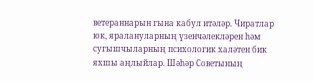ветераннарын гына кабул итәләр. Чиратлар юк, яралануларның үзенчәлекләрен һәм сугышчыларның психологик халәтен бик яхшы аңлыйлар. Шәһәр Советының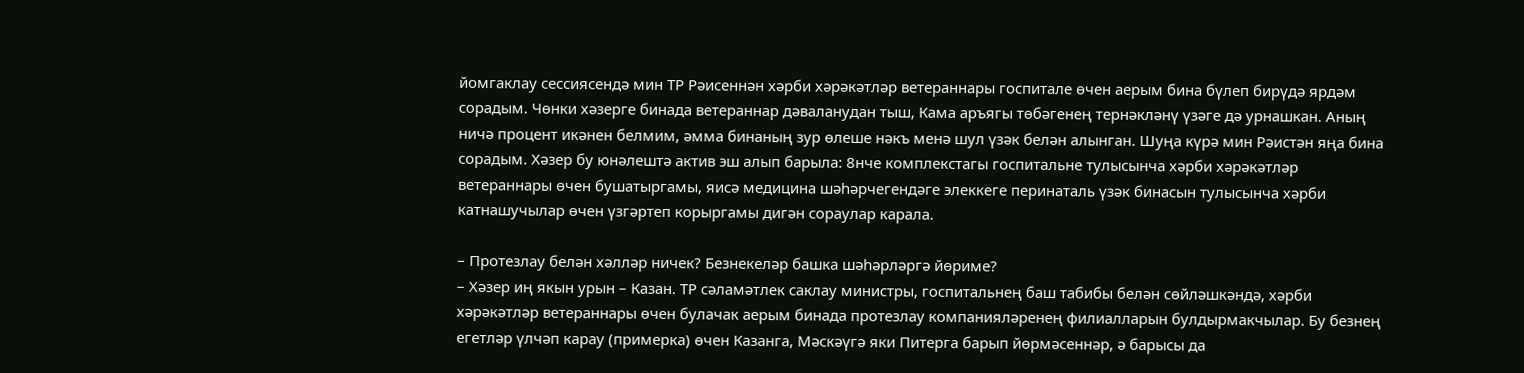йомгаклау сессиясендә мин ТР Рәисеннән хәрби хәрәкәтләр ветераннары госпитале өчен аерым бина бүлеп бирүдә ярдәм сорадым. Чөнки хәзерге бинада ветераннар дәваланудан тыш, Кама аръягы төбәгенең тернәкләнү үзәге дә урнашкан. Аның ничә процент икәнен белмим, әмма бинаның зур өлеше нәкъ менә шул үзәк белән алынган. Шуңа күрә мин Рәистән яңа бина сорадым. Хәзер бу юнәлештә актив эш алып барыла: 8нче комплекстагы госпитальне тулысынча хәрби хәрәкәтләр ветераннары өчен бушатыргамы, яисә медицина шәһәрчегендәге элеккеге перинаталь үзәк бинасын тулысынча хәрби катнашучылар өчен үзгәртеп корыргамы дигән сораулар карала.

– Протезлау белән хәлләр ничек? Безнекеләр башка шәһәрләргә йөриме?
– Хәзер иң якын урын – Казан. ТР сәламәтлек саклау министры, госпитальнең баш табибы белән сөйләшкәндә, хәрби хәрәкәтләр ветераннары өчен булачак аерым бинада протезлау компанияләренең филиалларын булдырмакчылар. Бу безнең егетләр үлчәп карау (примерка) өчен Казанга, Мәскәүгә яки Питерга барып йөрмәсеннәр, ә барысы да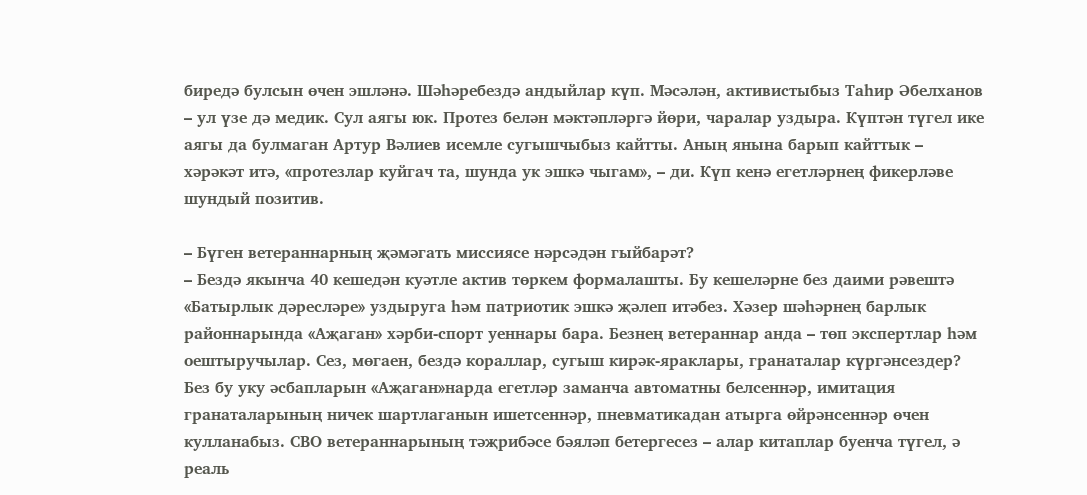биредә булсын өчен эшләнә. Шәһәребездә андыйлар күп. Мәсәлән, активистыбыз Таһир Әбелханов – ул үзе дә медик. Сул аягы юк. Протез белән мәктәпләргә йөри, чаралар уздыра. Күптән түгел ике аягы да булмаган Артур Вәлиев исемле сугышчыбыз кайтты. Аның янына барып кайттык – хәрәкәт итә, «протезлар куйгач та, шунда ук эшкә чыгам», – ди. Күп кенә егетләрнең фикерләве шундый позитив.

– Бүген ветераннарның җәмәгать миссиясе нәрсәдән гыйбарәт?
– Бездә якынча 40 кешедән куәтле актив төркем формалашты. Бу кешеләрне без даими рәвештә «Батырлык дәресләре» уздыруга һәм патриотик эшкә җәлеп итәбез. Хәзер шәһәрнең барлык районнарында «Аҗаган» хәрби-спорт уеннары бара. Безнең ветераннар анда – төп экспертлар һәм оештыручылар. Сез, мөгаен, бездә кораллар, сугыш кирәк-яраклары, гранаталар күргәнсездер? Без бу уку әсбапларын «Аҗаган»нарда егетләр заманча автоматны белсеннәр, имитация гранаталарының ничек шартлаганын ишетсеннәр, пневматикадан атырга өйрәнсеннәр өчен кулланабыз. СВО ветераннарының тәҗрибәсе бәяләп бетергесез – алар китаплар буенча түгел, ә реаль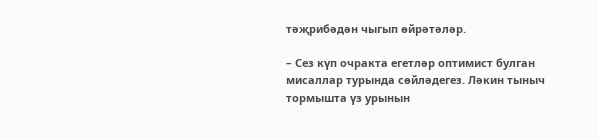тәҗрибәдән чыгып өйрәтәләр.

– Сез күп очракта егетләр оптимист булган мисаллар турында сөйләдегез. Ләкин тыныч тормышта үз урынын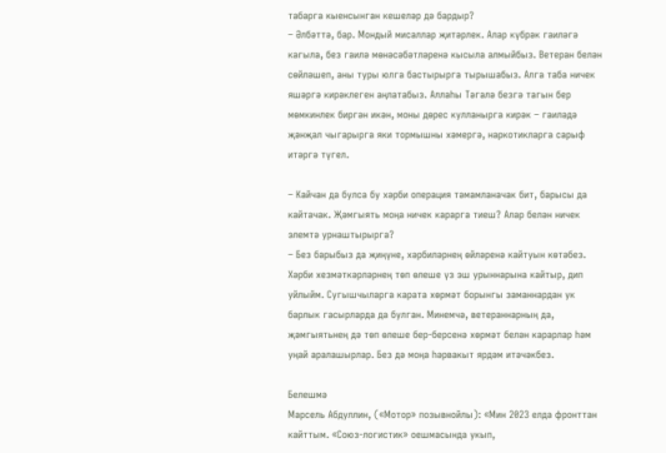табарга кыенсынган кешеләр дә бардыр?
– Әлбәттә, бар. Мондый мисаллар җитәрлек. Алар күбрәк гаиләгә кагыла, без гаилә мөнәсәбәтләренә кысыла алмыйбыз. Ветеран белән сөйләшеп, аны туры юлга бастырырга тырышабыз. Алга таба ничек яшәргә кирәклеген аңлатабыз. Аллаһы Тәгалә безгә тагын бер мөмкинлек биргән икән, моны дөрес кулланырга кирәк – гаиләдә җәнҗал чыгарырга яки тормышны хәмергә, наркотикларга сарыф итәргә түгел.

– Кайчан да булса бу хәрби операция тәмамланачак бит, барысы да кайтачак. Җәмгыять моңа ничек карарга тиеш? Алар белән ничек элемтә урнаштырырга?
– Без барыбыз да җиңүне, хәрбиләрнең өйләренә кайтуын көтәбез. Хәрби хезмәткәрләрнең төп өлеше үз эш урыннарына кайтыр, дип уйлыйм. Сугышчыларга карата хөрмәт борынгы заманнардан ук барлык гасырларда да булган. Минемчә, ветераннарның да, җәмгыятьнең дә төп өлеше бер-берсенә хөрмәт белән карарлар һәм уңай аралашырлар. Без дә моңа һәрвакыт ярдәм итәчәкбез.

Белешмә
Марсель Абдуллин, («Мотор» позывнойлы): «Мин 2023 елда фронттан кайттым. «Союз-логистик» оешмасында укып,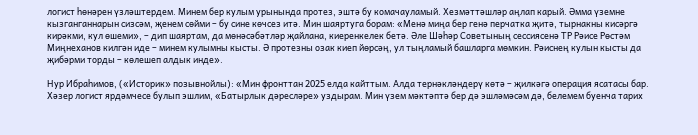логист һөнәрен үзләштердем. Минем бер кулым урынында протез, эштә бу комачауламый. Хезмәттәшләр аңлап карый. Әмма үземне кызганганнарын сизсәм, җенем сөйми – бу сине көчсез итә. Мин шаяртуга борам: «Менә миңа бер генә перчатка җитә, тырнакны кисәргә кирәкми, кул өшеми», – дип шаяртам, да мөнәсәбәтләр җайлана, киеренкелек бетә. Әле Шәһәр Советының сессиясенә ТР Рәисе Рөстәм Миңнеханов килгән иде – минем кулымны кысты. Ә протезны озак киеп йөрсәң, ул тыңламый башларга мөмкин. Рәиснең кулын кысты да җибәрми торды – көлешеп алдык инде».

Нур Ибраһимов, («Историк» позывнойлы): «Мин фронттан 2025 елда кайттым. Алда тернәкләндерү көтә – җилкәгә операция ясатасы бар. Хәзер логист ярдәмчесе булып эшлим, «Батырлык дәресләре» уздырам. Мин үзем мәктәптә бер дә эшләмәсәм дә, белемем буенча тарих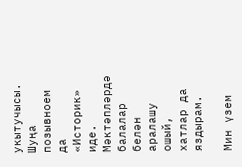укытучысы. Шуңа позывноем да «Историк» иде. Мәктәпләрдә балалар белән аралашу ошый, хатлар да яздырам.

Мин үзем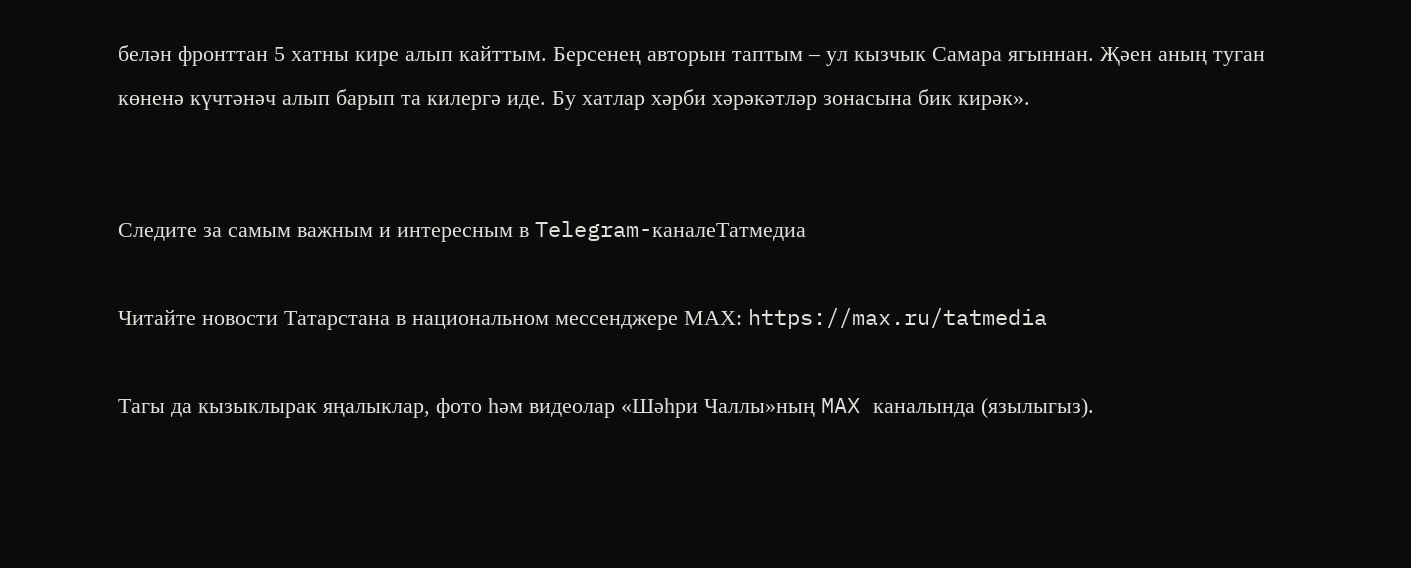белән фронттан 5 хатны кире алып кайттым. Берсенең авторын таптым – ул кызчык Самара ягыннан. Җәен аның туган көненә күчтәнәч алып барып та килергә иде. Бу хатлар хәрби хәрәкәтләр зонасына бик кирәк».


Следите за самым важным и интересным в Telegram-каналеТатмедиа

Читайте новости Татарстана в национальном мессенджере MАХ: https://max.ru/tatmedia

Тагы да кызыклырак яңалыклар, фото һәм видеолар «Шәһри Чаллы»ның MAX каналында (язылыгыз).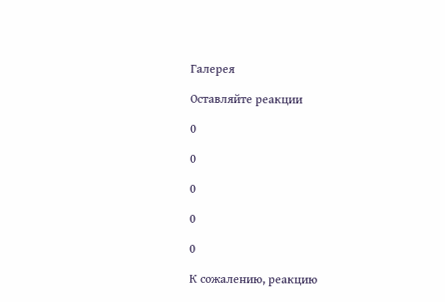Галерея

Оставляйте реакции

0

0

0

0

0

К сожалению, реакцию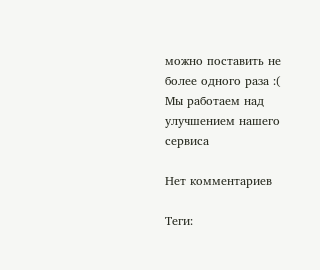можно поставить не более одного раза :(
Мы работаем над улучшением нашего сервиса

Нет комментариев

Теги: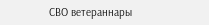СВО ветераннары